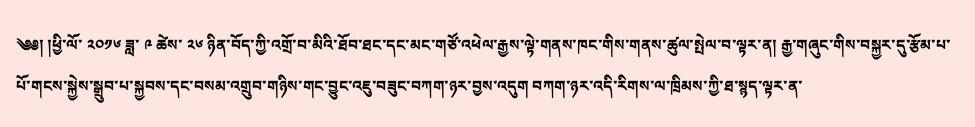༄༅། །ཕྱི་ལོ་ ༢༠༡༦ ཟླ་ ༩ ཚེས་ ༢༦ ཉིན་བོད་ཀྱི་འགྲོ་བ་མིའི་ཐོབ་ཐང་དང་མང་གཙོ་འཕེལ་རྒྱས་ལྟེ་གནས་ཁང་གིས་གནས་ཚུལ་སྤེལ་བ་ལྟར་ན། རྒྱ་གཞུང་གིས་བསྐྱར་དུ་རྩོམ་པ་པོ་གངས་སྐྱེས་སྒྲུབ་པ་སྐྱབས་དང་བསམ་འགྲུབ་གཉིས་གང་བྱུང་འཇུ་བཟུང་བཀག་ཉར་བྱས་འདུག བཀག་ཉར་འདི་རིགས་ལ་ཁྲིམས་ཀྱི་ཐ་སྙད་ལྟར་ན་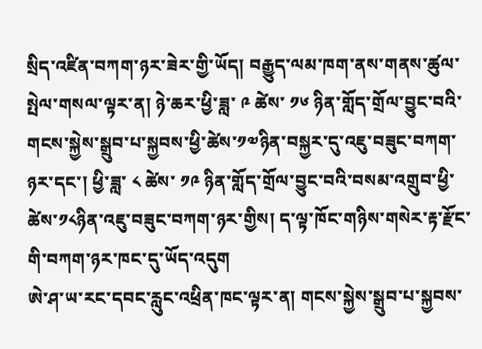སྲིད་འཛིན་བཀག་ཉར་ཟེར་གྱི་ཡོད། བརྒྱུད་ལམ་ཁག་ནས་གནས་ཚུལ་སྤེལ་གསལ་ལྟར་ན། ཉེ་ཆར་ཕྱི་ཟླ་ ༩ ཚེས་ ༡༦ ཉིན་གློད་གྲོལ་བྱུང་བའི་གངས་སྐྱེས་སྒྲུབ་པ་སྐྱབས་ཕྱི་ཚེས་༡༧ཉིན་བསྐྱར་དུ་འཇུ་བཟུང་བཀག་ཉར་དང་། ཕྱི་ཟླ་ ༨ ཚེས་ ༡༩ ཉིན་གློད་གྲོལ་བྱུང་བའི་བསམ་འགྲུབ་ཕྱི་ཚེས་༡༨ཉིན་འཇུ་བཟུང་བཀག་ཉར་གྱིས། ད་ལྟ་ཁོང་གཉིས་གསེར་རྟ་རྫོང་གི་བཀག་ཉར་ཁང་དུ་ཡོད་འདུག
ཨེ་ཤ་ཡ་རང་དབང་རླུང་འཕྲིན་ཁང་ལྟར་ན། གངས་སྐྱེས་སྒྲུབ་པ་སྐྱབས་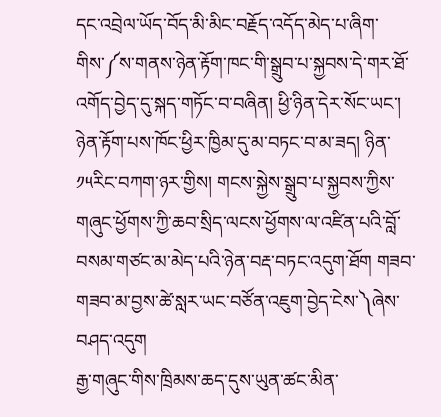དང་འབྲེལ་ཡོད་བོད་མི་མིང་བརྗོད་འདོད་མེད་པ་ཞིག་གིས་༼ས་གནས་ཉེན་རྟོག་ཁང་གི་སྒྲུབ་པ་སྐྱབས་དེ་གར་ཐོ་འགོད་བྱེད་དུ་སྐད་གཏོང་བ་བཞིན། ཕྱི་ཉིན་དེར་སོང་ཡང་། ཉེན་རྟོག་པས་ཁོང་ཕྱིར་ཁྱིམ་དུ་མ་བཏང་བ་མ་ཟད། ཉིན་༡༥རིང་བཀག་ཉར་གྱིས། གངས་སྐྱེས་སྒྲུབ་པ་སྐྱབས་ཀྱིས་གཞུང་ཕྱོགས་ཀྱི་ཆབ་སྲིད་ལངས་ཕྱོགས་ལ་འཛིན་པའི་བློ་བསམ་གཙང་མ་མེད་པའི་ཉེན་བརྡ་བཏང་འདུག་ཐོག གཟབ་གཟབ་མ་བྱས་ཚེ་སླར་ཡང་བཙོན་འཇུག་བྱེད་ངེས་༽ཞེས་བཤད་འདུག
རྒྱ་གཞུང་གིས་ཁྲིམས་ཆད་དུས་ཡུན་ཚང་མིན་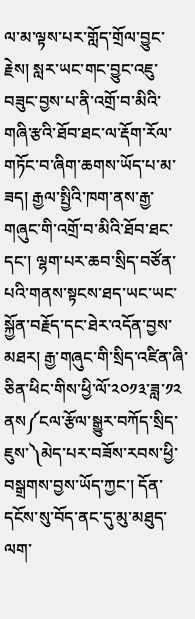ལ་མ་ལྟས་པར་གློད་གྲོལ་བྱུང་རྗེས། སླར་ཡང་གང་བྱུང་འཇུ་བཟུང་བྱས་པ་ནི་འགྲོ་བ་མིའི་གཞི་རྩའི་ཐོབ་ཐང་ལ་རྡོག་རོལ་གཏོང་བ་ཞིག་ཆགས་ཡོད་པ་མ་ཟད། རྒྱལ་སྤྱིའི་ཁག་ནས་རྒྱ་གཞུང་གི་འགྲོ་བ་མིའི་ཐོབ་ཐང་དང་། ལྷག་པར་ཆབ་སྲིད་བཙོན་པའི་གནས་སྟངས་ཐད་ཡང་ཡང་སྐྱོན་བརྗོད་དང་ཐེར་འདོན་བྱས་མཐར། རྒྱ་གཞུང་གི་སྲིད་འཛིན་ཞི་ཅིན་ཕིང་གིས་ཕྱི་ལོ་༢༠༡༣་ཟླ་༡༢ ནས༼ངལ་རྩོལ་སྒྱུར་བཀོད་སྲིད་ཇུས་༽མེད་པར་བཟོས་རབས་ཕྱི་བསྒྲགས་བྱས་ཡོད་ཀྱང་། དོན་དངོས་སུ་བོད་ནང་དུ་མུ་མཐུད་ལག་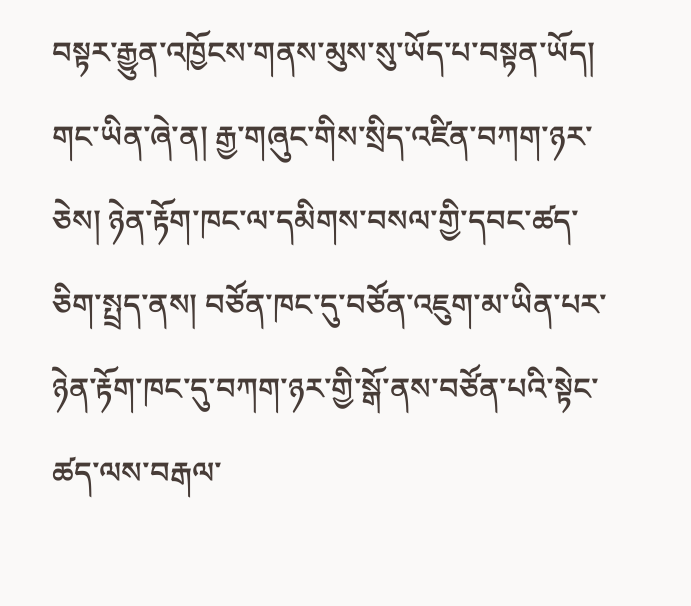བསྟར་རྒྱུན་འཁྱོངས་གནས་མུས་སུ་ཡོད་པ་བསྟན་ཡོད།
གང་ཡིན་ཞེ་ན། རྒྱ་གཞུང་གིས་སྲིད་འཛིན་བཀག་ཉར་ཅེས། ཉེན་རྟོག་ཁང་ལ་དམིགས་བསལ་གྱི་དབང་ཚད་ཅིག་སྤྲད་ནས། བཙོན་ཁང་དུ་བཙོན་འཇུག་མ་ཡིན་པར་ཉེན་རྟོག་ཁང་དུ་བཀག་ཉར་གྱི་སྒོ་ནས་བཙོན་པའི་སྟེང་ཚད་ལས་བརྒལ་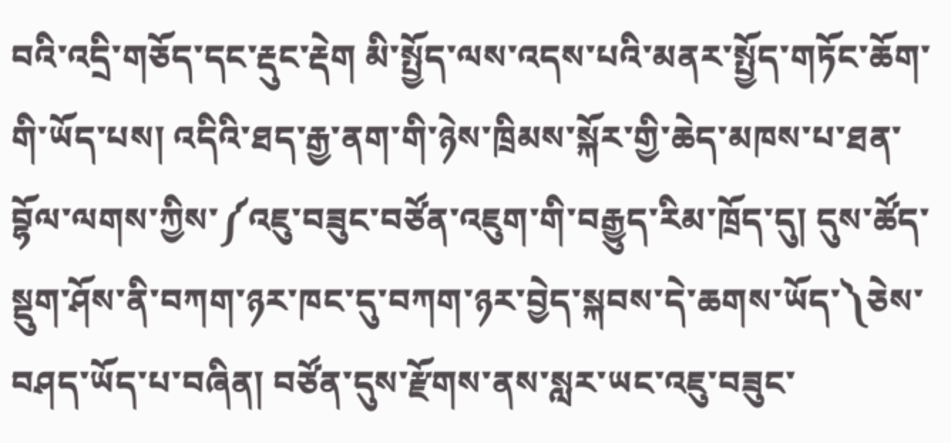བའི་འདྲི་གཅོད་དང་རྡུང་རྡེག མི་སྤྱོད་ལས་འདས་པའི་མནར་སྤྱོད་གཏོང་ཆོག་གི་ཡོད་པས། འདིའི་ཐད་རྒྱ་ནག་གི་ཉེས་ཁྲིམས་སྐོར་གྱི་ཆེད་མཁས་པ་ཐན་བྷོལ་ལགས་ཀྱིས་༼འཇུ་བཟུང་བཙོན་འཇུག་གི་བརྒྱུད་རིམ་ཁྲོད་དུ། དུས་ཚོད་སྡུག་ཤོས་ནི་བཀག་ཉར་ཁང་དུ་བཀག་ཉར་བྱེད་སྐབས་དེ་ཆགས་ཡོད་༽ཅེས་བཤད་ཡོད་པ་བཞིན། བཙོན་དུས་རྫོགས་ནས་སླར་ཡང་འཇུ་བཟུང་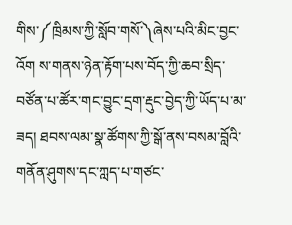གིས་༼ཁྲིམས་ཀྱི་སློབ་གསོ་༽ཞེས་པའི་མིང་བྱང་འོག ས་གནས་ཉེན་རྟོག་པས་བོད་ཀྱི་ཆབ་སྲིད་བཙོན་པ་ཚོར་གང་བྱུང་དྲག་རྡུང་བྱེད་ཀྱི་ཡོད་པ་མ་ཟད། ཐབས་ལམ་སྣ་ཚོགས་ཀྱི་སྒོ་ནས་བསམ་བློའི་གནོན་ཤུགས་དང་ཀླད་པ་གཙང་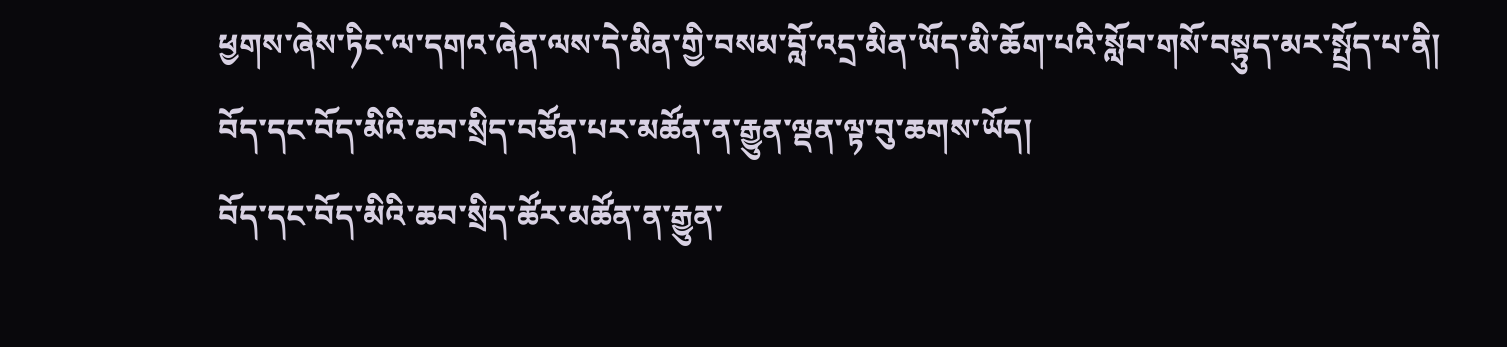ཕྱགས་ཞེས་ཏིང་ལ་དགའ་ཞེན་ལས་དེ་མིན་གྱི་བསམ་བློ་འདྲ་མིན་ཡོད་མི་ཆོག་པའི་སློབ་གསོ་བསྟུད་མར་སྤྲོད་པ་ནི། བོད་དང་བོད་མིའི་ཆབ་སྲིད་བཙོན་པར་མཚོན་ན་རྒྱུན་ལྡན་ལྟ་བུ་ཆགས་ཡོད།
བོད་དང་བོད་མིའི་ཆབ་སྲིད་ཚོར་མཚོན་ན་རྒྱུན་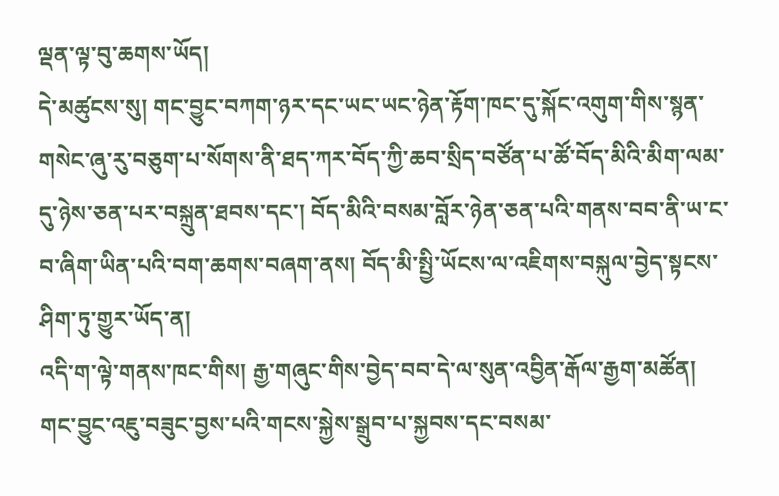ལྡན་ལྟ་བུ་ཆགས་ཡོད།
དེ་མཚུངས་སུ། གང་བྱུང་བཀག་ཉར་དང་ཡང་ཡང་ཉེན་རྟོག་ཁང་དུ་སྐོང་འགུག་གིས་སྙན་གསེང་ཞུ་རུ་བཅུག་པ་སོགས་ནི་ཐད་ཀར་བོད་ཀྱི་ཆབ་སྲིད་བཙོན་པ་ཚོ་བོད་མིའི་མིག་ལམ་དུ་ཉེས་ཅན་པར་བསྐྲུན་ཐབས་དང་། བོད་མིའི་བསམ་བློར་ཉེན་ཅན་པའི་གནས་བབ་ནི་ཡ་ང་བ་ཞིག་ཡིན་པའི་བག་ཆགས་བཞག་ནས། བོད་མི་སྤྱི་ཡོངས་ལ་འཇིགས་བསྐུལ་བྱེད་སྟངས་ཤིག་ཏུ་གྱུར་ཡོད་ན།
འདི་ག་ལྟེ་གནས་ཁང་གིས། རྒྱ་གཞུང་གིས་བྱེད་བབ་དེ་ལ་སུན་འབྱིན་རྒོལ་རྒྱག་མཚོན། གང་བྱུང་འཇུ་བཟུང་བྱས་པའི་གངས་སྐྱེས་སྒྲུབ་པ་སྐྱབས་དང་བསམ་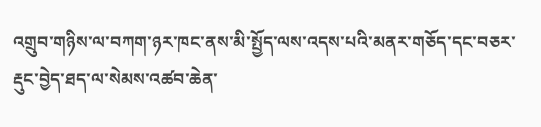འགྲུབ་གཉིས་ལ་བཀག་ཉར་ཁང་ནས་མི་སྤྱོད་ལས་འདས་པའི་མནར་གཅོད་དང་བཅར་རྡུང་བྱེད་ཐད་ལ་སེམས་འཚབ་ཆེན་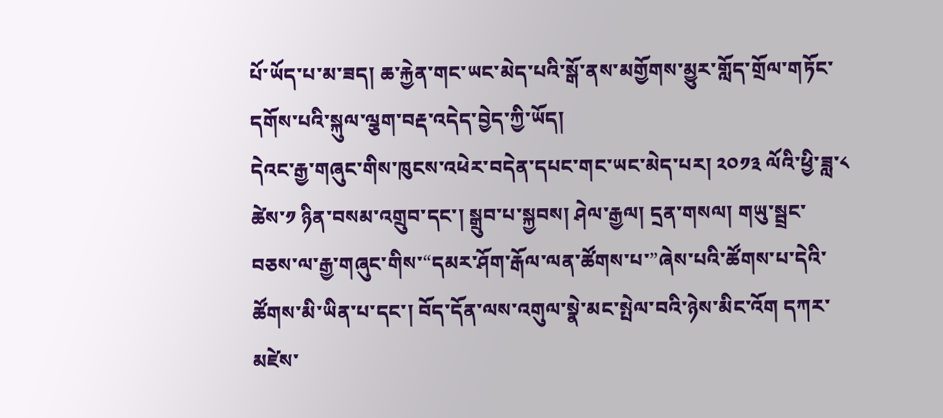པོ་ཡོད་པ་མ་ཟད། ཆ་རྐྱེན་གང་ཡང་མེད་པའི་སྒོ་ནས་མགྱོགས་མྱུར་གློད་གྲོལ་གཏོང་དགོས་པའི་སྐུལ་ལྕག་བརྡ་འདེད་བྱེད་ཀྱི་ཡོད།
དེའང་རྒྱ་གཞུང་གིས་ཁུངས་འཕེར་བདེན་དཔང་གང་ཡང་མེད་པར། ༢༠༡༣ ལོའི་ཕྱི་ཟླ་༨ ཚེས་༡ ཉིན་བསམ་འགྲུབ་དང་། སྒྲུབ་པ་སྐྱབས། ཤེལ་རྒྱལ། དྲན་གསལ། གཡུ་སྦྲང་བཅས་ལ་རྒྱ་གཞུང་གིས་“དམར་ཤོག་རྒོལ་ལན་ཚོགས་པ་”ཞེས་པའི་ཚོགས་པ་དེའི་ཚོགས་མི་ཡིན་པ་དང་། བོད་དོན་ལས་འགུལ་སྣེ་མང་སྤེལ་བའི་ཉེས་མིང་འོག དཀར་མཛེས་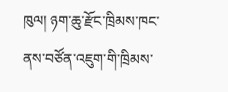ཁུལ། ཉག་ཆུ་རྫོང་ཁྲིམས་ཁང་ནས་བཙོན་འཇུག་གི་ཁྲིམས་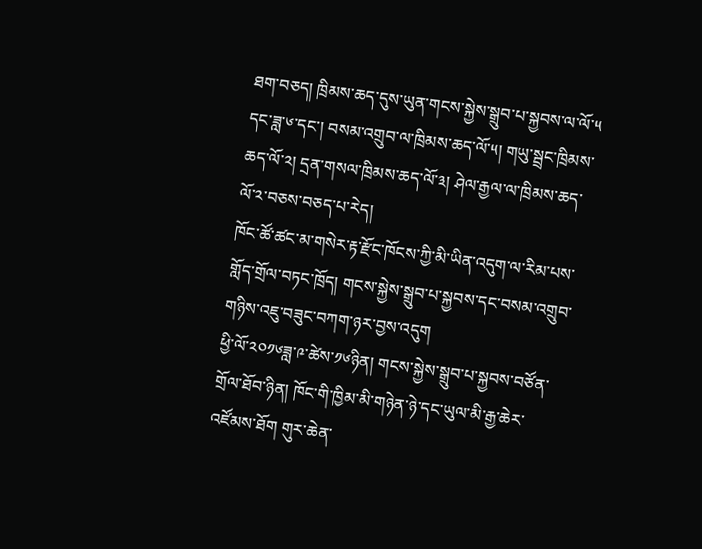ཐག་བཅད། ཁྲིམས་ཆད་དུས་ཡུན་གངས་སྐྱེས་སྒྲུབ་པ་སྐྱབས་ལ་ལོ་༥ དང་ཟླ་༦་དང་། བསམ་འགྲུབ་ལ་ཁྲིམས་ཆད་ལོ་༥། གཡུ་སྦྲང་ཁྲིམས་ཆད་ལོ་༢། དྲན་གསལ་ཁྲིམས་ཆད་ལོ་༣། ཤེལ་རྒྱལ་ལ་ཁྲིམས་ཆད་ལོ་༢་བཅས་བཅད་པ་རེད།
ཁོང་ཚོ་ཚང་མ་གསེར་རྟ་རྫོང་ཁོངས་ཀྱི་མི་ཡིན་འདུག་ལ་རིམ་པས་གློད་གྲོལ་བཏང་ཁྲོད། གངས་སྐྱེས་སྒྲུབ་པ་སྐྱབས་དང་བསམ་འགྲུབ་གཉིས་འཇུ་བཟུང་བཀག་ཉར་བྱས་འདུག
ཕྱི་ལོ་༢༠༡༦ཟླ་༩་ཚེས་༡༦ཉིན། གངས་སྐྱེས་སྒྲུབ་པ་སྐྱབས་བཙོན་གྲོལ་ཐོབ་ཉིན། ཁོང་གི་ཁྱིམ་མི་གཉེན་ཉེ་དང་ཡུལ་མི་རྒྱ་ཆེར་འཛོམས་ཐོག གུར་ཆེན་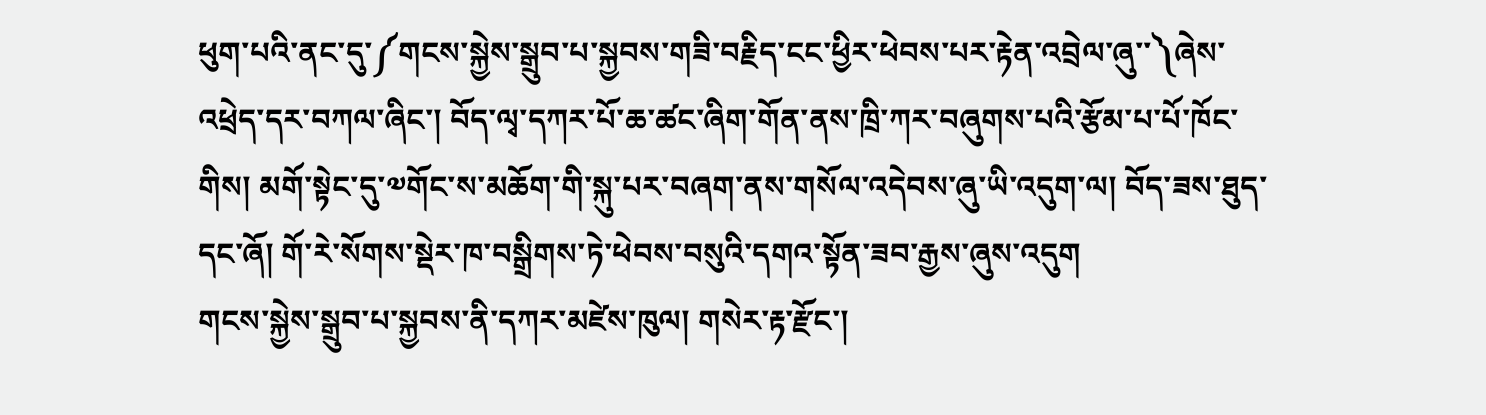ཕུག་པའི་ནང་དུ་༼གངས་སྐྱེས་སྒྲུབ་པ་སྐྱབས་གཟི་བརྗིད་ངང་ཕྱིར་ཕེབས་པར་རྟེན་འབྲེལ་ཞུ་་༽ཞེས་འཕྲེད་དར་བཀལ་ཞིང་། བོད་ལྭ་དཀར་པོ་ཆ་ཚང་ཞིག་གོན་ནས་ཁྲི་ཀར་བཞུགས་པའི་རྩོམ་པ་པོ་ཁོང་གིས། མགོ་སྟེང་དུ་༧གོང་ས་མཆོག་གི་སྐུ་པར་བཞག་ནས་གསོལ་འདེབས་ཞུ་ཡི་འདུག་ལ། བོད་ཟས་ཐུད་དང་ཞོ། གོ་རེ་སོགས་སྡེར་ཁ་བསྒྲིགས་ཏེ་ཕེབས་བསུའི་དགའ་སྟོན་ཟབ་རྒྱས་ཞུས་འདུག
གངས་སྐྱེས་སྒྲུབ་པ་སྐྱབས་ནི་དཀར་མཛེས་ཁུལ། གསེར་རྟ་རྫོང་།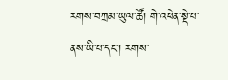རགས་བཀྲམ་ཡུལ་ཚོ། གེ་འཕེན་སྡེ་པ་ནས་ཡི་པ་དང་། རགས་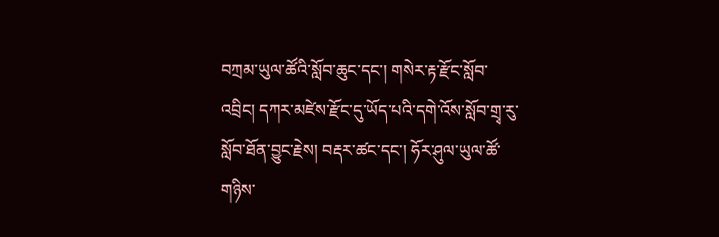བཀྲམ་ཡུལ་ཚོའི་སློབ་ཆུང་དང་། གསེར་རྟ་རྫོང་སློབ་འབྲིང། དཀར་མཛེས་རྫོང་དུ་ཡོད་པའི་དགེ་འོས་སློབ་གྲྭ་རུ་སློབ་ཐོན་བྱུང་རྗེས། བརྡར་ཚང་དང་། ཧོར་ཤུལ་ཡུལ་ཚོ་གཉིས་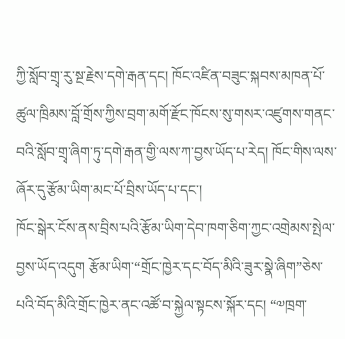ཀྱི་སློབ་གྲྭ་རུ་སྔ་རྗེས་དགེ་རྒན་དང། ཁོང་འཛིན་བཟུང་སྐབས་མཁན་པོ་ཚུལ་ཁྲིམས་བློ་གྲོས་ཀྱིས་བྲག་མགོ་རྫོང་ཁོངས་སུ་གསར་འཛུགས་གནང་བའི་སློབ་གྲྭ་ཞིག་ཏུ་དགེ་རྒན་གྱི་ལས་ཀ་བྱས་ཡོད་པ་རེད། ཁོང་གིས་ལས་ཞོར་དུ་རྩོམ་ཡིག་མང་པོ་བྲིས་ཡོད་པ་དང་།
ཁོང་སྒེར་ངོས་ནས་བྲིས་པའི་རྩོམ་ཡིག་དེབ་ཁག་ཅིག་ཀྱང་འགྲེམས་སྤེལ་བྱས་ཡོད་འདུག རྩོམ་ཡིག་“གྲོང་ཁྱེར་དང་བོད་མིའི་ཟུར་སྣེ་ཞིག”ཅེས་པའི་བོད་མིའི་གྲོང་ཁྱེར་ནང་འཚོ་བ་སྐྱེལ་སྟངས་སྐོར་དང། “༧ཁྲག་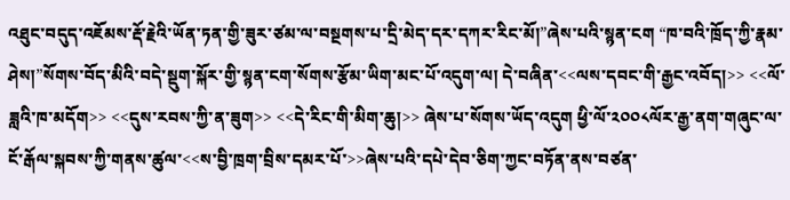འཐུང་བདུད་འཇོམས་རྡོ་རྗེའི་ཡོན་ཏན་གྱི་ཟུར་ཙམ་ལ་བསྔགས་པ་དྲི་མེད་དར་དཀར་རིང་མོ།”ཞེས་པའི་སྙན་ངག “ཁ་བའི་ཁྲོད་ཀྱི་རྣམ་ཤེས།”སོགས་བོད་མིའི་བདེ་སྡུག་སྐོར་གྱི་སྙན་ངག་སོགས་རྩོམ་ཡིག་མང་པོ་འདུག་ལ། དེ་བཞིན་<<ལས་དབང་གི་རྒྱང་འབོད།>> <<ལོ་ཟླའི་ཁ་མདོག>> <<དུས་རབས་ཀྱི་ན་ཟུག>> <<དེ་རིང་གི་མིག་ཆུ།>> ཞེས་པ་སོགས་ཡོད་འདུག ཕྱི་ལོ་༢༠༠༨ལོར་རྒྱ་ནག་གཞུང་ལ་ངོ་རྒོལ་སྐབས་ཀྱི་གནས་ཚུལ་<<ས་བྱི་ཁྲག་བྲིས་དམར་པོ་>>ཞེས་པའི་དཔེ་དེབ་ཅིག་ཀྱང་བཏོན་ནས་བཙན་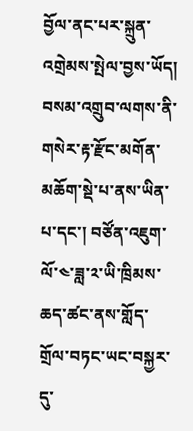བྱོལ་ནང་པར་སྐྲུན་འགྲེམས་སྤེལ་བྱས་ཡོད།
བསམ་འགྲུབ་ལགས་ནི་གསེར་རྟ་རྫོང་མགོན་མཆོག་སྡེ་པ་ནས་ཡིན་པ་དང་། བཙོན་འཇུག་ལོ་༤་ཟླ་༢་ཡི་ཁྲིམས་ཆད་ཚང་ནས་གློད་གྲོལ་བཏང་ཡང་བསྐྱར་དུ་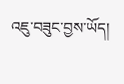འཇུ་བཟུང་བྱས་ཡོད།